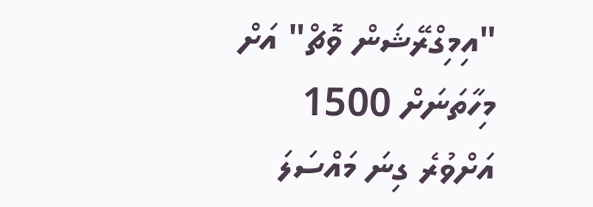"އިމިގްރޭޝަން ވޮޗް" އަށް މިހާތަނަށް 1500 އަށްވުރެ ގިނަ މައްސަލަ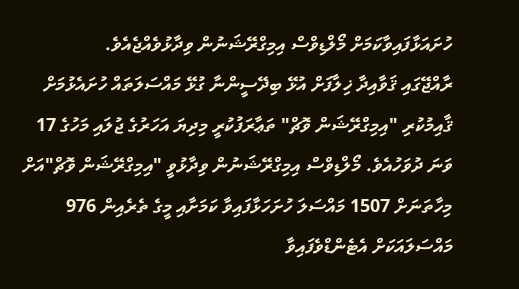ހުށައަޅާފައިވާކަމަށް މޯލްޑިވްސް އިމިގްރޭޝަނުން ވިދާޅުވެއްޖެއެވެ.
ރާއްޖޭގައި ޤަވާއިދާ ޚިލާފަށް އުޅޭ ބިދޭސީންނާ ގުޅޭ މައްސަލަތައް ހުށައެޅުމަށް ޤާއިމުކުރި "އިމިގްރޭޝަން ވޮޗް" ތަޢާރަފުކުރީ މިދިޔަ އަހަރުގެ ޖުލައި މަހުގެ 17 ވަނަ ދުވަހުއެވެ. މޯލްޑިވްސް އިމިގްރޭޝަނުން ވިދާޅުވީ "އިމިގްރޭޝަން ވޮޗް"އަށް މިހާތަނަށް 1507 މައްސަލަ ހުށަހަޅާފައިވާ ކަމަށާއި މީގެ ތެރެއިން 976 މައްސަލައަކަށް އެޓެންޑްވެފައިވާ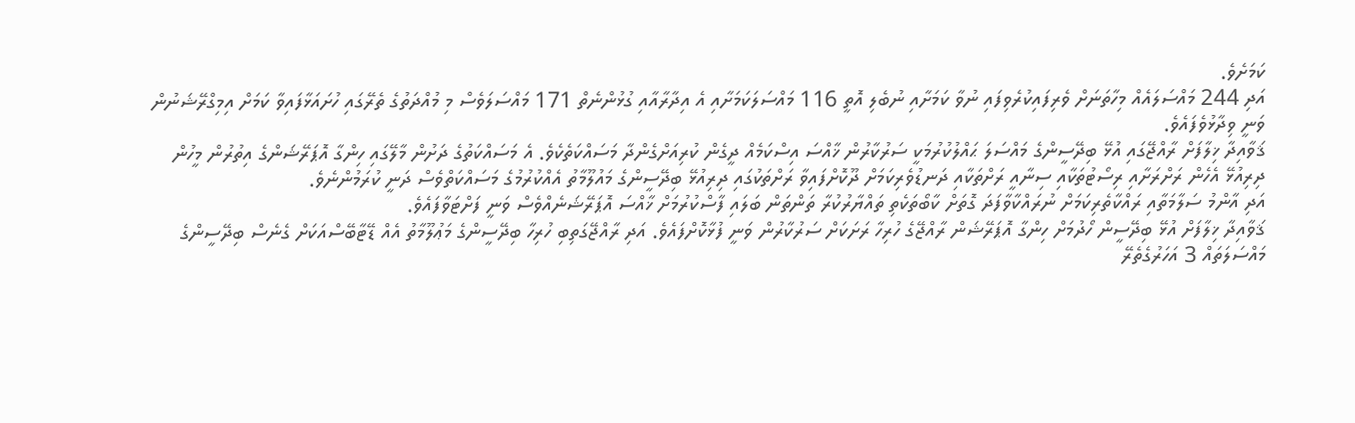ކަމަށެވެ.
އަދި 244 މައްސަލައެއް މިހާތަނަށް ވެރިފައިކުރެވިފައި ނުވާ ކަމަށާއި ނުބެލި އޮތީ 116 މައްސަލަކަމަށާއި އެ އިދާރާއާއި ގުޅުންނެތް 171 މައްސަލަވެސް މި މުއްދަތުގެ ތެރޭގައި ހުށައަޅާފައިވާ ކަމަށް އިމިގްރޭޝަނުން ވަނީ ވިދާޅުވެފައެވެ.
ޤަވާއިދާ ޚިލާފަށް ރާއްޖޭގައި އުޅޭ ބިދޭސީންގެ މައްސަލަ ޙައްލުކުރުމަކީ ސަރުކާރުން ޚާއްސަ އިސްކަމެއް ދީގެން ކުރިއަށްގެންދާ މަސައްކަތެކެވެ. އެ މަސައްކަތުގެ ދަށުން މާލޭގައި ހިންގާ އޮޕަރޭޝަންގެ އިތުރުން މީހުން ދިރިއުޅޭ އެހެން ރަށްރަށާއި ރިސޯޓުތަކާއި ސިނާއީ ރަށްތަކާއި ދަނޑުވެރިކަމަށް ދޫކޮށްފައިވާ ރަށްތަކުގައި ދިރިއުޅޭ ބިދޭސީންގެ މައުލޫމާތު އެއްކުރުމުގެ މަސައްކަތްވެސް ދަނީ ކުރަމުންނެވެ.
އަދި އާންމު ސަލާމަތާއި ރައްކާތެރިކަމަށް ނުރައްކާވާފަދަ ގޮތަށް ކާބޯތަކެތި ތައްޔާރުކުރާ ތަންތަން ބަލައި ފާސްކުރުމަށް ޚާއްސަ އޮޕަރޭޝަނެއްވެސް ވަނީ ފަށްޓަވާފައެވެ.
ޤަވާއިދާ ޚިލާފަށް އުޅޭ ބިދޭސީން ހޯދުމަށް ހިންގާ އޮޕަރޭޝަން ރާއްޖޭގެ ހުރިހާ ރަށަކަށް ސަރުކާރުން ވަނީ ފުޅާކޮށްފައެވެ. އަދި ރާއްޖޭގަތިބި ހުރިހާ ބިދޭސީންގެ މަޢުލޫމާތު އެއް ޑޭޓާބޭސްއަކަށް ގެނެސް ބިދޭސީންގެ މައްސަލަތައް 3 އަހަރުގެތެރޭ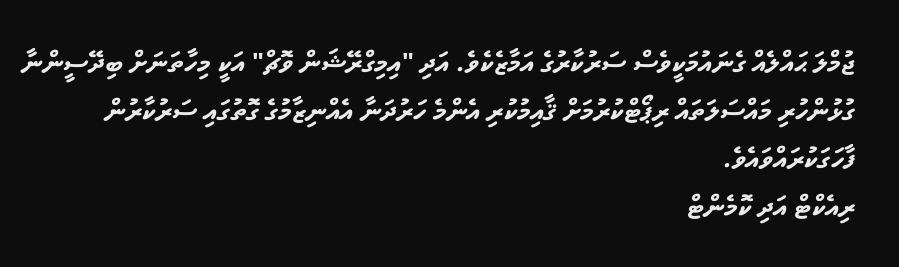ޖުމްލަ ޙައްލެއް ގެނައުމަކީވެސް ސަރުކާރުގެ އަމާޒެކެވެ. އަދި "އިމިގްރޭޝަން ވޮޗް" އަކީ މިހާތަނަށް ބިދޭސީންނާ ގުޅުންހުރި މައްސަލަތައް ރިޕޯޓްކުރުމަށް ޤާއިމުކުރި އެންމެ ހަރުދަނާ އެއްނިޒާމުގެ ގޮތުގައި ސަރުކާރުން ފާހަގަކުރައްވައެވެ.
ރިއެކްޓް އަދި ކޮމެންޓް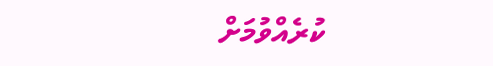ކުރެއްވުމަށް